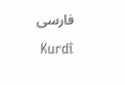فارسی       Kurdî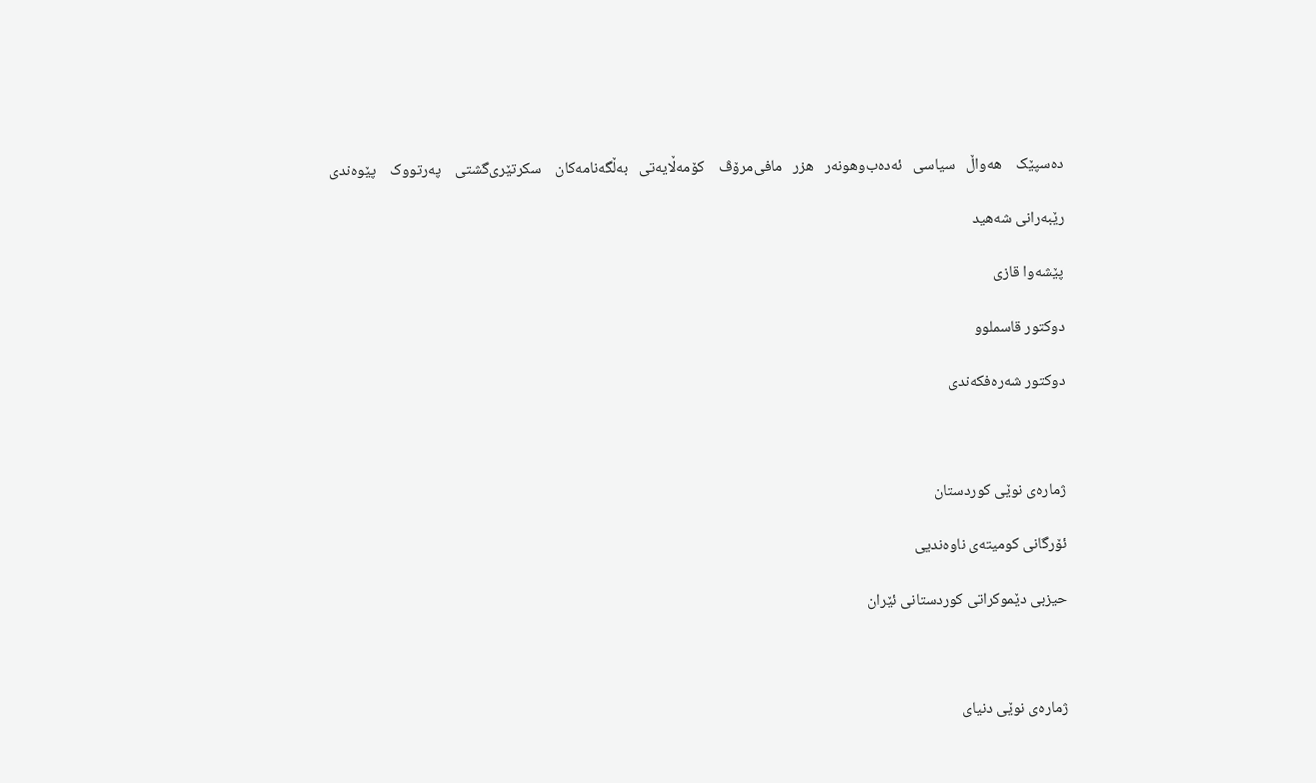ده‌سپێک    هه‌واڵ   سیاسی   ئه‌ده‌ب‌وهونه‌ر   هزر   مافی‌مرۆڤ    کۆمه‌ڵایه‌تی   به‌ڵگه‌نامه‌کان    سکرتێری‌گشتی    په‌رتووک    پێوه‌ندی

رێبه‌رانی شه‌هید

پێشه‌وا قازی‌

دوكتور قاسملوو

دوكتور شه‌ره‌فکه‌ندی



ژماره‌ی نوێی كوردستان

ئۆرگانی كومیته‌ی ناوه‌ندیی

حیزبی دێموكراتی كوردستانی ئێران



ژماره‌ی نوێی دنیای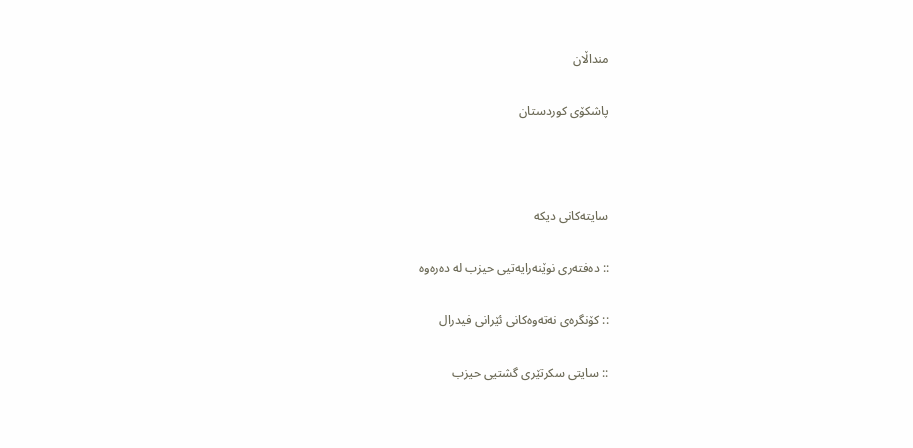منداڵان

پاشكۆی كوردستان



سایته‌کانی دیکه

:: ده‌فته‌ری نوێنه‌رایه‌تیی حیزب له ده‌ره‌وه

:: كۆنگره‌ی‌ نه‌ته‌وه‌كانی‌ ئێرانی‌ فیدرال

:: سایتی سکرتێری گشتیی حیزب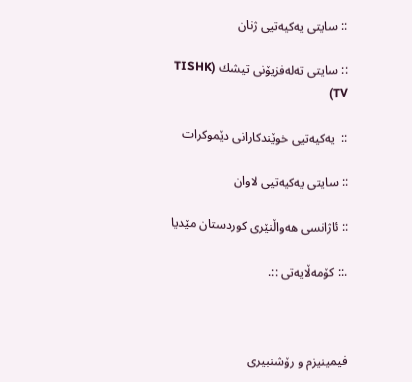:: سایتی یه‌كیه‌تیی ژنان

:: سایتی ته‌له‌فزیۆنی‌ تیشك (TISHK TV)

::  یه‌كیه‌تیی‌ خوێندكارانی‌ دێموكرات

:: سایتی یه‌کیه‌تیی لاوان

:: ئاژانسی هه‌واڵنێری كوردستان مێدیا

.:: کۆمه‌ڵایه‌تی ::.



فیمینیزم و رۆشنبیری‌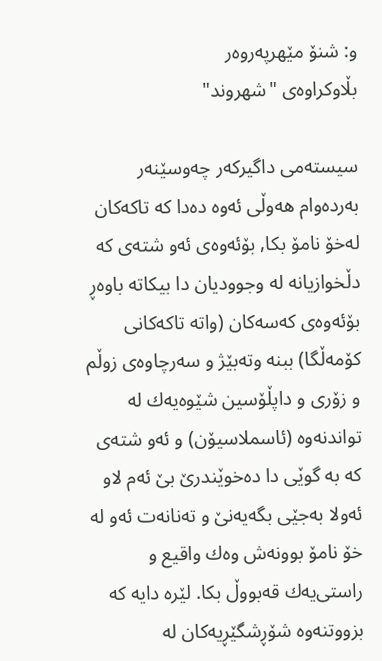و: شنۆ مێهرپه‌روه‌ر
بڵاوكراوه‌ی‌ "شهروند"

سیسته‌می‌ داگیركه‌ر چه‌وسێنه‌ر به‌رده‌وام هه‌وڵی‌ ئه‌وه‌ ده‌دا كه‌ تاكه‌كان له‌خۆ نامۆ بكا, بۆئه‌وه‌ی‌ ئه‌و شته‌ی‌ كه‌ دڵخوازیانه‌ له‌ وجوودیان دا بیكاته‌ باوه‌ڕ بۆئه‌وه‌ی‌ كه‌سه‌كان (واته‌ تاكه‌كانی‌ كۆمه‌ڵگا) ببنه‌ وته‌بێژ و سه‌رچاوه‌ی‌ زوڵم و زۆری‌ و داپڵۆسین شێوه‌یه‌ك له‌ تواندنه‌وه‌ (ئاسملاسیۆن) و ئه‌و شته‌ی‌ كه‌ به‌ گوێی‌ دا ده‌خوێندرێ‌ بێ‌ ئه‌م لاو ئه‌ولا به‌جێی‌ بگه‌یه‌نێ‌ و ته‌نانه‌ت ئه‌و له‌ خۆ نامۆ بوونه‌ش وه‌ك واقیع و راستی‌یه‌ك قه‌بووڵ‌ بكا. لێره‌ دایه‌ كه‌ بزووتنه‌وه‌ شۆڕشگێڕیه‌كان له‌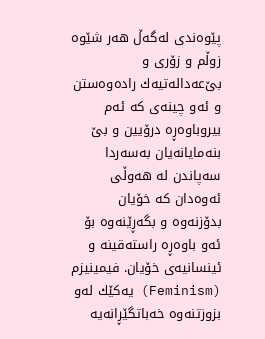پێوه‌ندی‌ له‌گه‌ڵ‌ هه‌ر شێوه‌ زوڵم و زۆری‌ و بێ‌عه‌داله‌تیه‌ك راده‌وه‌ستن و ئه‌و چینه‌ی‌ كه‌ ئه‌م بیروباوه‌ڕه‌ درۆیین و بێ‌ بنه‌مایانه‌یان به‌سه‌ردا سه‌پاندن له‌ هه‌وڵی‌ ئه‌وه‌دان كه‌ خۆیان بدۆزنه‌وه‌ و بگه‌ڕێنه‌وه‌ بۆ ئه‌و باوه‌ڕه‌ راسته‌قینه‌ و ئینسانیه‌ی‌ خۆیان. فیمینیزم (Feminism) یه‌كێك له‌و بزوزتنه‌وه‌ خه‌باتگێڕانه‌یه‌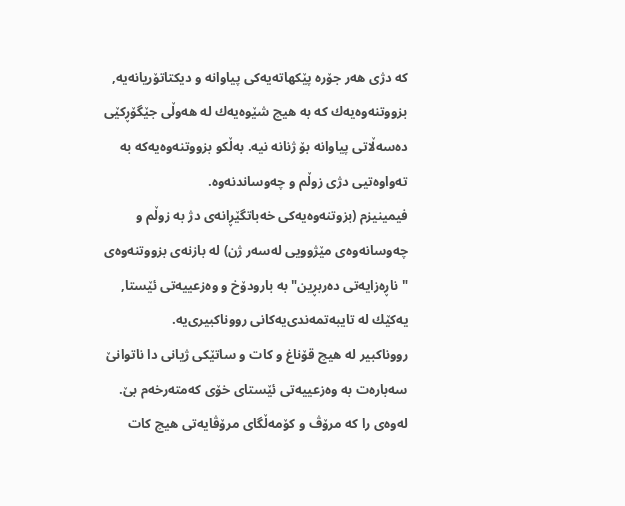كه‌ دژی‌ هه‌ر جۆره‌ پێكهاته‌یه‌كی‌ پیاوانه‌ و دیكتاتۆریانه‌یه‌, بزووتنه‌وه‌یه‌ك كه‌ به‌ هیچ شێوه‌یه‌ك له‌ هه‌وڵی‌ جێگۆڕكێی‌ ده‌سه‌ڵاتی‌ پیاوانه‌ بۆ ژنانه‌ نیه‌. به‌ڵكو بزووتنه‌وه‌یه‌كه‌ به‌ ته‌واوه‌تیی‌ دژی‌ زوڵم و چه‌وساندنه‌وه‌.
فیمینیزم (بزوتنه‌وه‌یه‌كی‌ خه‌باتگێڕانه‌ی‌ دژ به‌ زوڵم و چه‌وسانه‌وه‌ی‌ مێژوویی‌ له‌سه‌ر ژن) له‌ بازنه‌ی‌ بزووتنه‌وه‌ی‌ "ناڕه‌زایه‌تی‌ ده‌ربڕین" به‌ بارودۆخ و وه‌زعییه‌تی‌ ئێستا, یه‌كێك له‌ تایبه‌تمه‌ندی‌یه‌كانی‌ رووناكبیری‌یه‌.
رووناكبیر له‌ هیچ قۆناغ و كات و ساتێكی‌ ژیانی‌ دا ناتوانێ‌ سه‌باره‌ت به‌ وه‌زعییه‌تی‌ ئێستای‌ خۆی‌ كه‌مته‌رخه‌م بێ‌. له‌وه‌ی‌ را كه‌ مرۆڤ و كۆمه‌ڵگای‌ مرۆڤایه‌تی‌ هیچ كات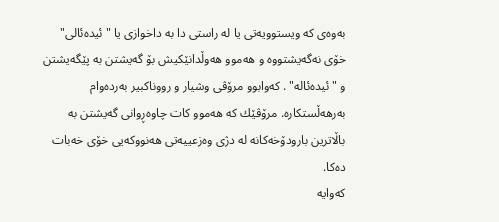به‌وه‌ی‌ كه‌ ویستوویه‌تی‌ یا له‌ راستی‌ دا به‌ داخوازی‌ یا "ئیده‌ئالی‌" خۆی‌ نه‌گه‌یشتووه‌ و هه‌موو هه‌وڵدانێكیش بۆ گه‌یشتن به‌ پێگه‌یشتن و "ئیده‌ئاله‌" . كه‌وابوو مرۆڤی‌ وشیار و رووناكبیر به‌رده‌وام به‌رهه‌ڵستكاره‌. مرۆڤێك كه‌ هه‌موو كات چاوه‌ڕوانی‌ گه‌یشتن به‌ باڵاترین بارودۆخه‌كانه‌ له‌ دژی‌ وه‌زعییه‌تی‌ هه‌نووكه‌یی‌ خۆی‌ خه‌بات ده‌كا.
كه‌وایه‌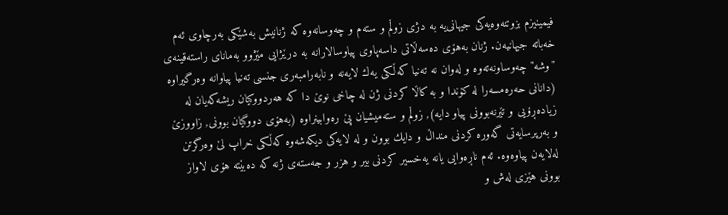فیمینیزم بزوتنه‌وه‌یه‌كی‌ جیهانی‌یه‌ به‌ دژی‌ زوڵم و سته‌م و چه‌وسانه‌وه‌ كه‌ ژنانیش به‌شێكی‌ به‌رچاوی‌ ئه‌م خه‌باته‌ جیهانیه‌ن. ژنان به‌هۆی‌ ده‌سه‌ڵاتی‌ داسه‌پاوی‌ پیاوسالارانه‌ به‌ درێژایی‌ مێژوو به‌مانای‌ راسته‌قینه‌ی‌ "وشه‌" چه‌وساونه‌ته‌وه‌ و له‌وان نه‌ ته‌نیا كه‌ڵكی‌ یه‌ك لایه‌نه‌ و نابه‌رامبه‌ری‌ جنسی‌ ته‌نیا پیاوانه‌ وه‌رگیراوه‌ (دانانی‌ حه‌ره‌مسه‌را له‌ كۆندا و به‌ كاڵا كردنی‌ ژن له‌ چاخی‌ نوێ‌ دا كه‌ هه‌ردووكیان ریشه‌كه‌یان له‌ زیاده‌ڕۆیی‌ و تێرنه‌بوونی‌ پیاو دایه‌), زوڵم و سته‌میشیان پێ‌ ره‌وابینراوه‌ (به‌هۆی‌ دووگیان بوونی‌, زاووزێ‌ و به‌رپرسایه‌تی‌ گه‌وره‌ كردنی‌ منداڵ‌ و دایك بوون و له‌ لایه‌كی‌ دیكه‌شه‌وه‌ كه‌ڵكی‌ خراپ لێ‌ وه‌رگرتن له‌لایه‌ن پیاوه‌وه‌. ئه‌م ناڕه‌وایی‌ یانه‌ یه‌خسیر كردنی‌ بیر و هزر و جه‌سته‌ی‌ ژنه‌ كه‌ ده‌بێته‌ هۆی‌ لاواز بوونی‌ هێزی‌ له‌ش و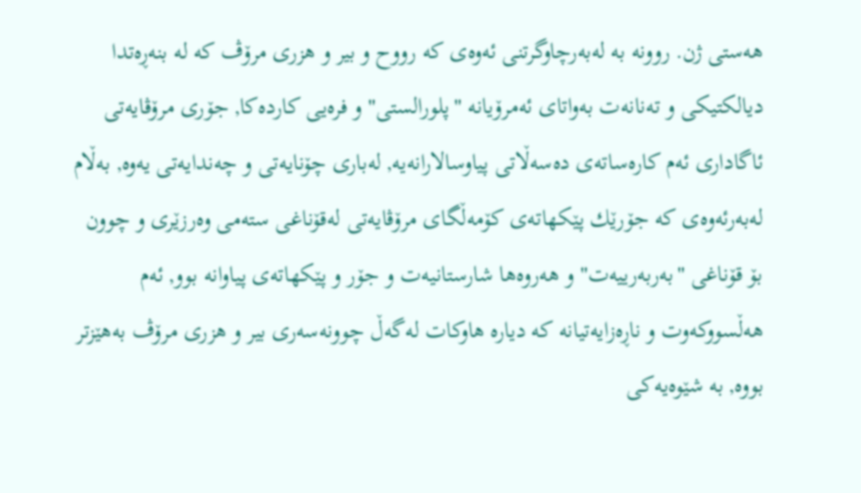هه‌ستی‌ ژن. روونه‌ به‌ له‌به‌رچاوگرتنی‌ ئه‌وه‌ی‌ كه‌ رووح و بیر و هزری‌ مرۆڤ كه‌ له‌ بنه‌ڕه‌تدا دیالكتیكی‌ و ته‌نانه‌ت به‌واتای‌ ئه‌مرۆیانه‌ "پلورالستی" و فره‌یی‌ كارده‌كا, جۆری‌ مرۆڤایه‌تی‌ ئاگاداری‌ ئه‌م كاره‌ساته‌ی‌ ده‌سه‌ڵاتی‌ پیاوسالارانه‌یه‌, له‌باری‌ چۆنایه‌تی‌ و چه‌ندایه‌تی‌ یه‌وه‌, به‌ڵام له‌به‌رئه‌وه‌ی‌ كه‌ جۆرێك پێكهاته‌ی‌ كۆمه‌ڵگای‌ مرۆڤایه‌تی‌ له‌قۆناغی‌ سته‌می‌ وه‌رزێری‌ و چوون بۆ قۆناغی‌ "به‌ربه‌رییه‌ت" و هه‌روه‌ها شارستانیه‌ت و جۆر و پێكهاته‌ی‌ پیاوانه‌ بوو, ئه‌م هه‌ڵسووكه‌وت و ناڕه‌زایه‌تیانه‌ كه‌ دیاره‌ هاوكات له‌گه‌ڵ‌ چوونه‌سه‌ری‌ بیر و هزری‌ مرۆڤ به‌هێزتر بووه‌, به‌ شێوه‌یه‌كی‌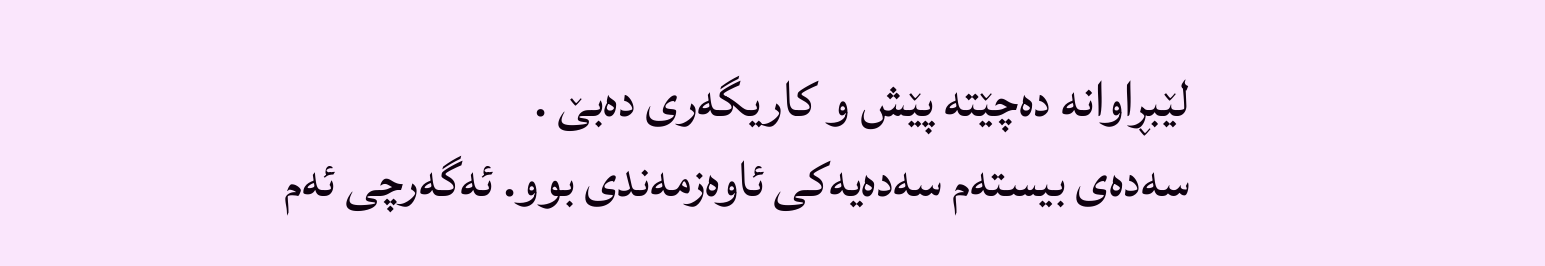لێبڕاوانه‌ ده‌چێته‌ پێش و كاریگه‌ری‌ ده‌بێ‌ .
سه‌ده‌ی‌ بیسته‌م سه‌ده‌یه‌كی‌ ئاوه‌زمه‌ندی‌ بوو. ئه‌گه‌رچی‌ ئه‌م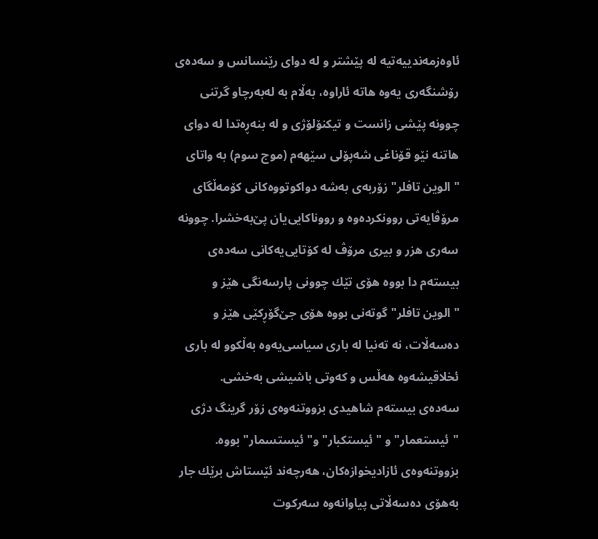ئاوه‌زمه‌ندییه‌تیه‌ له‌ پێشتر و له‌ دوای‌ رێنسانس و سه‌ده‌ی‌ رۆشنگه‌ری‌ یه‌وه‌ هاته‌ ئاراوه‌، به‌ڵام به‌ له‌به‌رچاو گرتنی‌ چوونه‌ پێشی‌ زانست و تیكنۆلۆژی‌ و له‌ بنه‌ڕه‌تدا له‌ دوای‌ هاتنه‌ نێو قۆناغی‌ شه‌پۆلی‌ سێهه‌م (موج سوم) به‌ واتای‌ "الوین تافلر" زۆربه‌ی‌ به‌شه‌ دواكوتووه‌كانی‌ كۆمه‌ڵگای‌ مرۆڤایه‌تی‌ روونكرده‌وه‌ و رووناكایی‌یان پێ‌به‌خشرا. چوونه‌ سه‌ری‌ هزر و بیری‌ مرۆڤ له‌ كۆتایی‌یه‌كانی‌ سه‌ده‌ی‌ بیسته‌م دا بووه‌ هۆی‌ تێك چوونی‌ پارسه‌نگی‌ هێز و "الوین تافلر" گوته‌نی‌ بووه‌ هۆی‌ جێ‌گۆڕكێی‌ هێز و ده‌سه‌ڵات، نه‌ ته‌نیا له‌ باری‌ سیاسی‌یه‌وه‌ به‌ڵكوو له‌ باری‌ ئخلاقیشه‌وه‌ هه‌ڵس و كه‌وتی‌ باشیشی‌ به‌خشی‌.
سه‌ده‌ی‌ بیسته‌م شاهیدی‌ بزووتنه‌وه‌ی‌ زۆر گرینگ دژی‌ "ئیستعمار" و "ئیستكبار" و"ئیستسمار" بووه‌.
بزووتنه‌وه‌ی‌ ئازادیخوازه‌كان، هه‌رچه‌ند ئێستاش برێك جار به‌هۆی‌ ده‌سه‌ڵاتی‌ پیاوانه‌وه‌ سه‌ركوت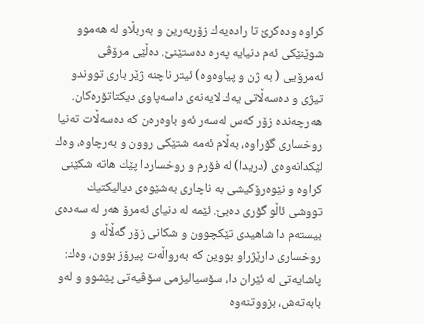كراوه‌ وده‌كرێ‌ تا راده‌یه‌ك زۆربه‌رین و به‌ربڵاو له‌ هه‌موو شوێنێكی‌ ئه‌م دنیایه‌ په‌ره‌ ده‌ستێنێ‌. ده‌ڵێی‌ مرۆڤی‌ ئه‌مرۆیی‌ ( به‌ ژن و پیاوه‌وه‌) ئیتر ناچنه‌ ژێر باری‌ تووندو تیژی‌ و ده‌سه‌ڵاتی‌ یه‌ك لایه‌نه‌ی‌ داسه‌پاوی‌ دیكتاتۆره‌كان. هه‌رچه‌نده‌ زۆر كه‌س له‌سه‌ر ئه‌و باوه‌ره‌ن كه‌ ده‌سه‌ڵات ته‌نیا روخساری‌ گۆراوه‌، به‌ڵام ئه‌مه‌ شتێكی‌ روون و به‌رچاوه‌، وه‌ك لێكدانه‌وه‌ی‌ (دریدا) له‌ فۆرم و روخساردا پێك هاته‌ شكێنی‌ كراوه‌ و نێوه‌رۆكیشی‌ به‌ ناچاری‌ به‌شێوه‌ی‌ دیالیكتیك تووشی‌ ئاڵو گۆری‌ ده‌بێ‌. ئێمه‌ له‌ دنیای‌ ئه‌مرۆ هه‌ر له‌ سه‌ده‌ی‌ بیسته‌م دا شاهیدی‌ تێكچوون و شكانی‌ زۆر گه‌ڵاڵه‌ و روخساری‌ دارێژراو بووین كه‌ به‌رواڵه‌ت پیرۆز بوون، وه‌ك: پاشایه‌تی‌ له‌ ئێران دا، سۆسیالیزمی‌ سۆڤیه‌تی‌ پێشوو و له‌و بابه‌ته‌ش، بزووتنه‌وه‌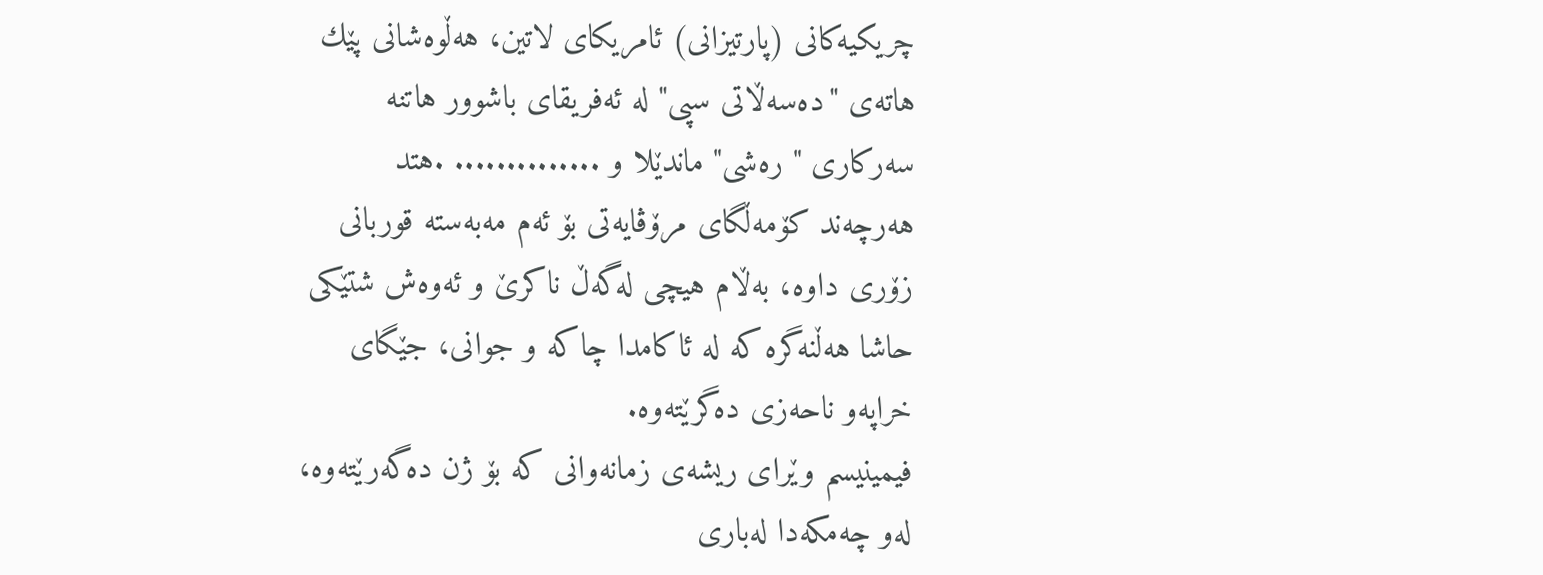چریكیه‌كانی‌ (پارتیزانی‌) ئامریكای‌ لاتین، هه‌ڵوه‌شانی‌ پێك هاته‌ی‌ "ده‌سه‌ڵاتی‌ سپی‌" له‌ ئه‌فریقای‌ باشوور هاتنه‌ سه‌ركاری‌ " ره‌شی‌" ماندێلا و .............. .هتد
هه‌رچه‌ند كۆمه‌ڵگای‌ مرۆڤایه‌تی‌ بۆ ئه‌م مه‌به‌سته‌ قوربانی‌ زۆری‌ داوه‌، به‌ڵام هیچی‌ له‌گه‌ڵ ناكرێ‌ و ئه‌وه‌ش شتێكی‌ حاشا هه‌ڵنه‌گره‌ كه‌ له‌ ئاكامدا چاكه‌ و جوانی‌، جێگای‌ خراپه‌و ناحه‌زی‌ ده‌گرێته‌وه‌.
فیمینیسم وێرای‌ ریشه‌ی‌ زمانه‌وانی‌ كه‌ بۆ ژن ده‌گه‌رێته‌وه‌، له‌و چه‌مكه‌دا له‌باری‌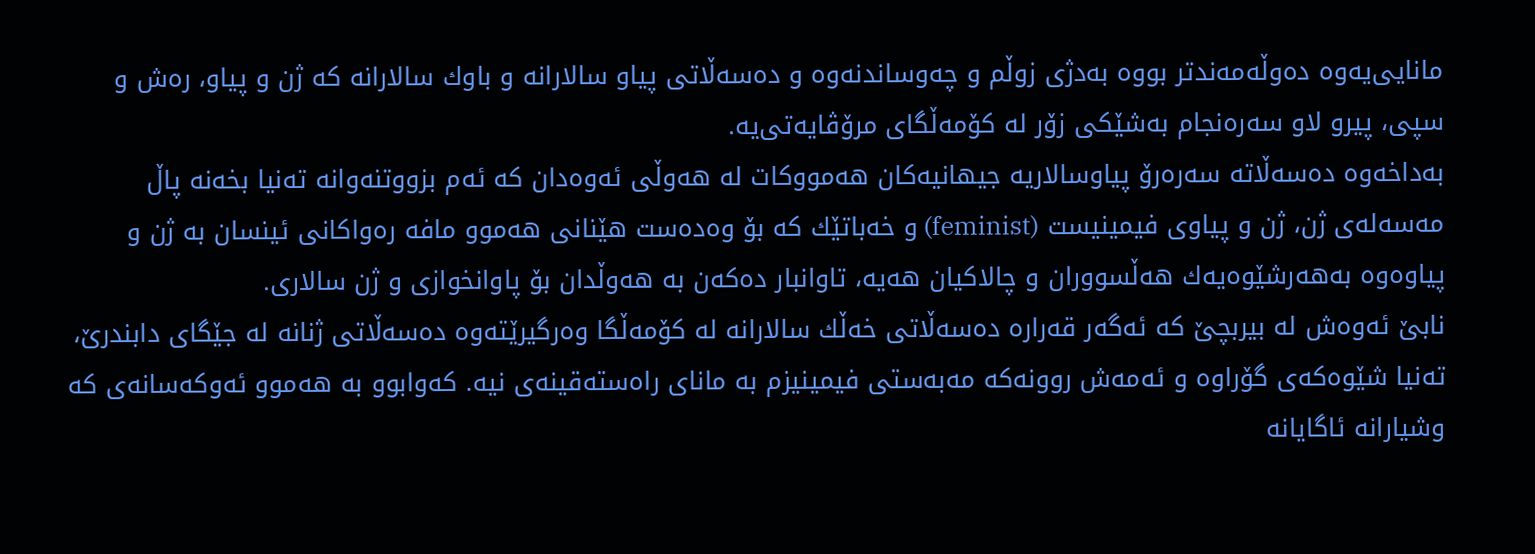مانایی‌یه‌وه‌ ده‌وڵه‌مه‌ندتر بووه‌ به‌دژی‌ زوڵم و چه‌وساندنه‌وه‌ و ده‌سه‌ڵاتی‌ پیاو سالارانه‌ و باوك سالارانه‌ كه‌ ژن و پیاو، ره‌ش و سپی‌، پیرو لاو سه‌ره‌نجام به‌شێكی‌ زۆر له‌ كۆمه‌ڵگای‌ مرۆڤایه‌تی‌یه‌.
به‌داخه‌وه‌ ده‌سه‌ڵاته‌ سه‌ره‌رۆ پیاوسالاریه‌ جیهانیه‌كان هه‌مووكات له‌ هه‌وڵی‌ ئه‌وه‌دان كه‌ ئه‌م بزووتنه‌وانه‌ ته‌نیا بخه‌نه‌ پاڵ مه‌سه‌له‌ی‌ ژن، ژن و پیاوی‌ فیمینیست (feminist) و خه‌باتێك كه‌ بۆ وه‌ده‌ست هێنانی‌ هه‌موو مافه‌ ره‌واكانی‌ ئینسان به‌ ژن و پیاوه‌وه‌ به‌هه‌رشێوه‌یه‌ك هه‌ڵسووران و چالاكیان هه‌یه‌، تاوانبار ده‌كه‌ن به‌ هه‌وڵدان بۆ پاوانخوازی‌ و ژن سالاری‌.
نابێ‌ ئه‌وه‌ش له‌ بیربچێ‌ كه‌ ئه‌گه‌ر قه‌راره‌ ده‌سه‌ڵاتی‌ خه‌ڵك سالارانه‌ له‌ كۆمه‌ڵگا وه‌رگیرێته‌وه‌ ده‌سه‌ڵاتی‌ ژنانه‌ له‌ جێگای‌ دابندرێ‌، ته‌نیا شێوه‌كه‌ی‌ گۆراوه‌ و ئه‌مه‌ش روونه‌كه‌ مه‌به‌ستی‌ فیمینیزم به‌ مانای‌ راه‌سته‌قینه‌ی‌ نیه‌. كه‌وابوو به‌ هه‌موو ئه‌وكه‌سانه‌ی‌ كه‌ وشیارانه‌ ئاگایانه‌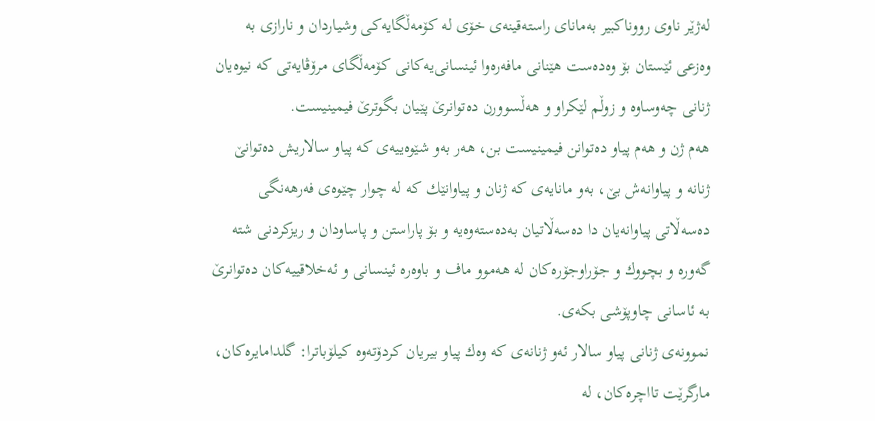له‌ژێر ناوی‌ رووناكبیر به‌مانای‌ راسته‌قینه‌ی‌ خۆی‌ له‌ كۆمه‌ڵگایه‌كی‌ وشیاردان و نارازی‌ به‌ وه‌زعی‌ ئێستان بۆ وه‌ده‌ست هێنانی‌ مافه‌ره‌وا ئینسانی‌یه‌كانی‌ كۆمه‌ڵگای‌ مرۆڤایه‌تی‌ كه‌ نیوه‌یان ژنانی‌ چه‌وساوه‌ و زوڵم لێكراو و هه‌ڵسوورن ده‌توانرێ‌ پێیان بگوترێ‌ فیمینیست.
هه‌م ژن و هه‌م پیاو ده‌توانن فیمینیست بن، هه‌ر به‌و شێوه‌ییه‌ی‌ كه‌ پیاو سالاریش ده‌توانێ‌ ژنانه‌ و پیاوانه‌ش بێ‌، به‌و مانایه‌ی‌ كه‌ ژنان و پیاوانێك كه‌ له‌ چوار چێوه‌ی‌ فه‌رهه‌نگی‌ ده‌سه‌ڵاتی‌ پیاوانه‌یان دا ده‌سه‌ڵاتیان به‌ده‌سته‌وه‌یه‌ و بۆ پاراستن و پاساودان و ریزكردنی‌ شته‌ گه‌وره‌ و بچووك و جۆراوجۆره‌كان له‌ هه‌موو ماف و باوه‌ره‌ ئینسانی‌ و ئه‌خلاقییه‌كان ده‌توانرێ‌ به‌ ئاسانی‌ چاوپۆشی‌ بكه‌ی‌.
نموونه‌ی‌ ژنانی‌ پیاو سالار ئه‌و ژنانه‌ی‌ كه‌ وه‌ك پیاو بیریان كردۆته‌وه‌ كیلۆباترا: گلدامایره‌كان، مارگرێت تااچره‌كان، له‌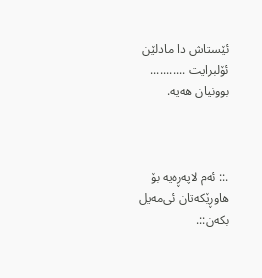ئێستاش دا مادلێن ئۆلبرایت ........... بوونیان هه‌یه‌.



.:: ئه‌م لاپه‌ڕه‌یه بۆ هاوڕێکه‌تان ئی‌مه‌یل بکه‌ن::.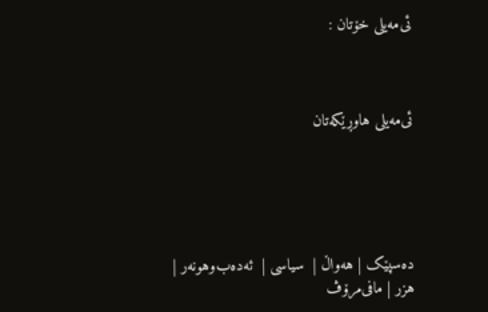ئی‌مه‌یلی خۆتان :



ئی‌مه‌یلی هاوڕێکه‌تان





ده‌سپێک | هه‌واڵ |  سیاسی |  ئه‌ده‌ب‌وهونه‌ر |  هزر | مافی‌مرۆڤ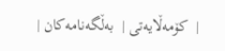|  کۆمه‌ڵایه‌تی |  به‌ڵگه‌نامه‌کان |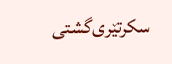سکرتێری‌گشتی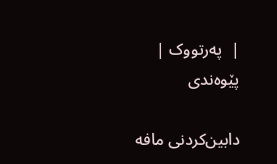|  په‌رتووک |  پێوه‌ندی

دابین‌كردنی‌ مافه‌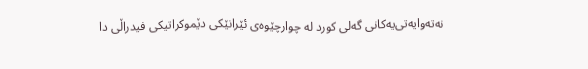نه‌ته‌وایه‌تی‌یه‌کانی گه‌لی‌ كورد له‌ چوارچێوه‌ی ئێرانێکی دێموكراتیكی‌ فیدراڵی‌ دا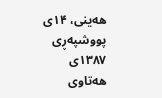هه‌ینی، ۱۴‌ی پوو‌شپه‌ڕی ۱۳۸۷ی هه‌تاوی